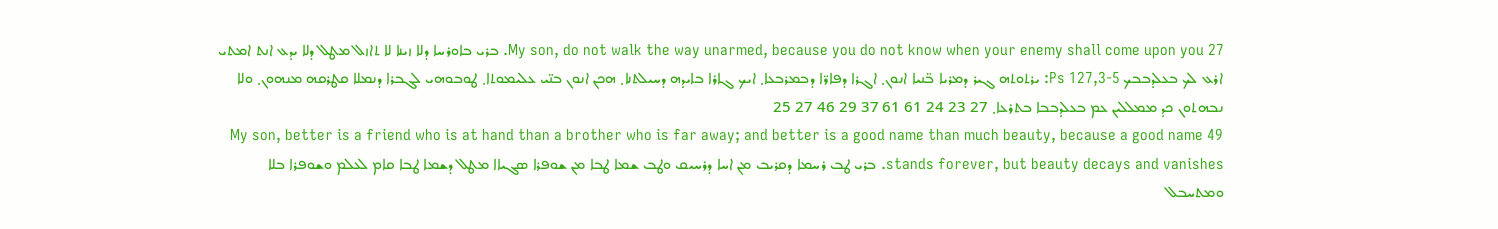27 My son, do not walk the way unarmed, because you do not know when your enemy shall come upon you. ܒܪܝ ܒܐܘܪܚܐ ܕܠܐ ܙܝܢܐ ܠܐ ܬܐܙܠ ܡܛܠ ܕܠܐ ܝܕܥ ܐܢܬ ܐܡܬܝ ܐܪܥ ܠܟ ܒܥܠܕܒܒܟ Ps 127,3-5: ܝܪܬܘܬܗ ܓܝܪ ܕܡܪܝܐ ܒ̈ܢܝܐ ܐܢܘܢ܂ ܐܓܪܐ ܕܦܐܪ̈ܐ ܕܒܡܪܒܥܐ܂ ܐܝܟ ܓܐܪܐ ܒܐܝܕܗ ܕܚܝܠܬܢܐ܂ ܗܟܢ ܐܢܘܢ ܒܢ̈ܝ ܥܠܝܡܘܬܐ܂ ܛܘܒܘܗܝ ܠܓܒܪܐ ܕܢܡܠܐ ܩܛܪܩܗ ܡܢܗܘܢ܂ ܘܠܐ ܢܒܗܬܘܢ ܟܕ ܡܡܠܠܝܢ ܥܡ ܒܥܠܕܒܒܐ ܒܬܪܥܐ܂ 27 23 24 61 61 37 29 46 27 25
49 My son, better is a friend who is at hand than a brother who is far away; and better is a good name than much beauty, because a good name stands forever, but beauty decays and vanishes. ܒܪܝ ܛܒ ܪܚܡܐ ܕܩܪܝܒ ܡܢ ܐܚܐ ܕܪܚܝܩ ܘܛܒ ܫܡܐ ܛܒܐ ܡܢ ܫܘܦܪܐ ܣܓܝܐܐ ܡܛܠ ܕܫܡܐ ܛܒܐ ܩܐܡ ܠܥܠܡ ܘܫܘܦܪܐ ܒܠܐ ܘܡܬܚܒܠ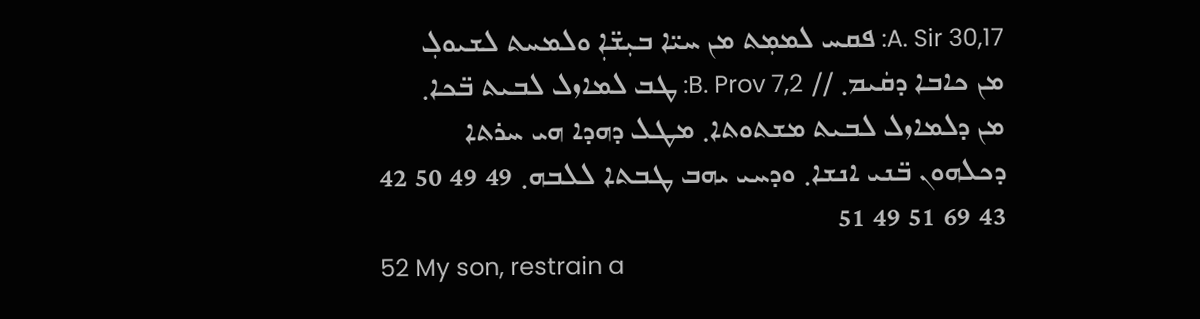A. Sir 30,17: ܦܩܚ ܠܡܡܼܬ ܡܢ ܚܝ̈ܐ ܒܝܼܫ̈ܐܼ ܘܠܡܚܬ ܠܫܝܘܠܼ ܡܢ ܟܐܒܐ ܕܩܿܝܡ܂ // B. Prov 7,2: ܛܒ ܠܡܐܙܠ ܠܒܝܬ ܒ̈ܟܐ܂ ܡܢ ܕܠܡܐܙܠ ܠܒܝܬ ܡܫܬܘܬܐ܂ ܡܛܠ ܕܗܕܐ ܗܝ ܚܪܬܐ ܕܟܠܗܘܢ ܒ̈ܢܝ ܐܢܫܐ܂ ܘܕܚܝ ܝܗܒ ܛܒܬܐ ܠܠܒܗ܂ 49 49 50 42 43 69 51 49 51
52 My son, restrain a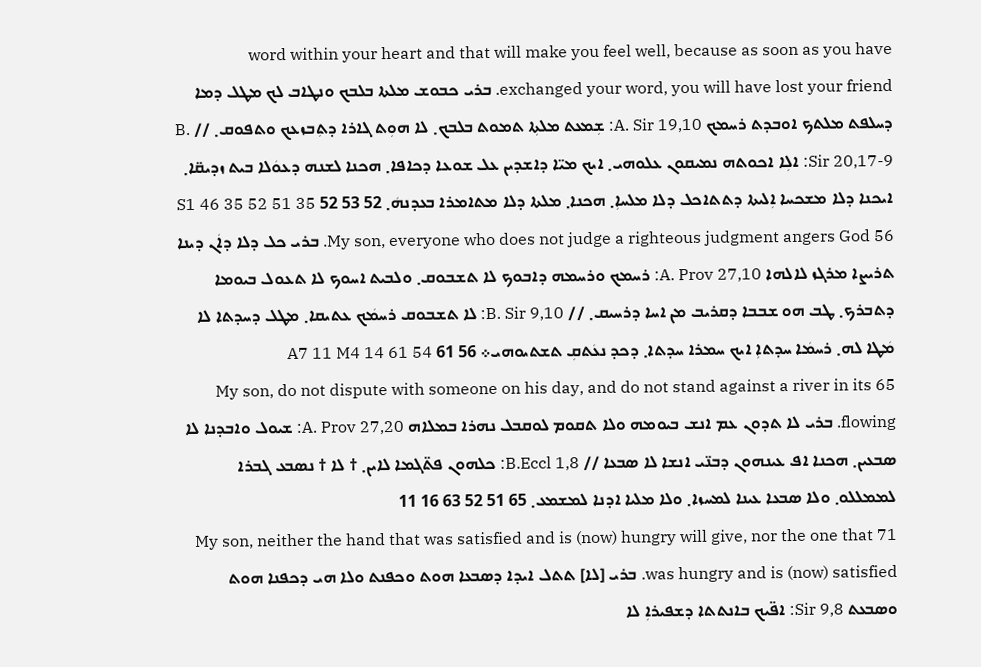word within your heart and that will make you feel well, because as soon as you have exchanged your word, you will have lost your friend. ܒܪܝ ܟܒܘܫ ܡܠܬܐ ܒܠܒܟ ܘܢܛܐܒ ܠܟ ܡܛܠ ܕܡܐ ܕܚܠܦܬ ܡܠܬܟ ܐܘܒܕܬ ܪܚܡܟ A. Sir 19,10: ܫܼܡܥܬ ܡܠܬܼܐ ܬܡܘܬ ܒܠܒܟ܂ ܠܐ ܗܘܼܬ ܓܐܪܐ ܕܬܼܒܙܥܟ ܘܬܦܘܩ܂ // B. Sir 20,17-9: ܐܠܼܐ ܐܟܘܬܗ ܢܡܝܩܘܢ ܥܠܘܗܝ܂ ܐܝܟ ܡܝ̈ܐ ܕܐܫܕܝܢ ܥܠ ܫܘܥܐ ܕܟܐܦܐ܂ ܗܟܢܐ ܠܫܢܗ ܕܥܘܿܠܐ ܒܝܬ ܙܕܝܩ̈ܐ܂ ܐܝܟܢܐ ܕܠܐ ܡܫܟܚܐ ܐܼܠܝܬܐ ܕܬܬܐܟܠ ܕܠܐ ܡܠܚܐܼ܂ ܗܟܢܐ܂ ܡܠܬܐ ܕܠܐ ܡܬܐܡܪܐ ܒܥܕܢܗܿ܂ 52 53 52 S1 46 35 52 51 35
56 My son, everyone who does not judge a righteous judgment angers God. ܒܪܝ ܟܠ ܕܠܐ ܕܐܿܢ ܕܝܢܐ ܬܪܝܨܐ ܡܪܓܙ ܠܐܠܗܐ A. Prov 27,10: ܪܚܡܟ ܘܪܚܡܗ ܕܐܒܘܟ ܠܐ ܬܫܒܘܩ܂ ܘܠܒܝܬ ܐܚܘܟ ܠܐ ܬܥܘܠ ܒܝܘܡܐ ܕܬܒܪܟ܂ ܛܒ ܗܘ ܫܒܒܐ ܕܩܪܝܒ ܡܢ ܐܚܐ ܕܪܚܝܩ܂ // B. Sir 9,10: ܠܐ ܬܫܒܘܩ ܪܚܡܿܟ ܥܬܝܩܐ܂ ܡܛܠ ܕܚܕܬܐ ܠܐ ܡܿܛܐ ܠܗ܂ ܪܚܡܿܐ ܚܕܬܐܼ ܐܝܟ ܚܡܪܐ ܚܕܬܐ܂ ܕܟܕ ܢܥܿܬܩܼ ܬܫܬܝܘܗܝ܀ 56 61 A7 11 M4 14 61 54
65 My son, do not dispute with someone on his day, and do not stand against a river in its flowing. ܒܪܝ ܠܐ ܬܕܘܢ ܥܡ ܐܢܫ ܒܝܘܡܗ ܘܠܐ ܬܩܘܡ ܠܘܩܒܠ ܢܗܪܐ ܒܡܠܐܗ A. Prov 27,20: ܫܝܘܠ ܘܐܒܕܢܐ ܠܐ ܣܒܥܝܢ܂ ܗܟܢܐ ܐܦ ܥܝܢܗܘܢ ܕܒܢ̈ܝ ܐܢܫܐ ܠܐ ܣܒܥܐ // B.Eccl 1,8: ܟܠܗܘܢ ܦܬ̈ܓܡܐ ܠܐܝܢ܂ † ܠܐ † ܢܣܒܥ ܓܒܪܐ ܠܡܡܠܠܘ܂ ܘܠܐ ܣܒܥܐ ܥܝܢܐ ܠܡܚܙܐ܂ ܘܠܐ ܡܠܝܐ ܐܕܢܐ ܠܡܫܡܥ܂ 65 51 52 63 16 11
71 My son, neither the hand that was satisfied and is (now) hungry will give, nor the one that was hungry and is (now) satisfied. ܒܪܝ [ܠܐ] ܬܬܠ ܐܝܕܐ ܕܣܒܥܐ ܗܘܬ ܘܟܦܢܬ ܘܠܐ ܗܝ ܕܟܦܢܐ ܗܘܬ ܘܣܒܥܬ Sir 9,8: ܐܦ̈ܝܟ ܒܐܢܬܬܐ ܕܫܦܝܪܐܼ ܠܐ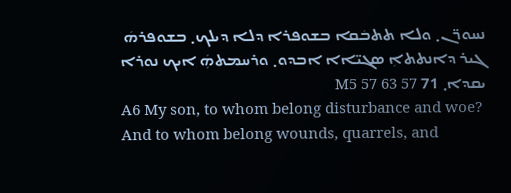ܢܚܘܪ̈ܢ܂ ܘܠܐ ܬܬܒܿܩܐ ܒܫܘܦܪܐ ܕܠܐ ܕܝܠܟ܂ ܒܫܘܦܪܗܿ ܓܝܪ ܕܐܢܬܬܐܼ ܣܓܝ̈ܐܐ ܐܒܕܘ܂ ܘܪܚܡܬܗܼܿ ܐܝܟ ܢܘܪܐ ܝܩܕܐ܂ 71 M5 57 63 57
A6 My son, to whom belong disturbance and woe? And to whom belong wounds, quarrels, and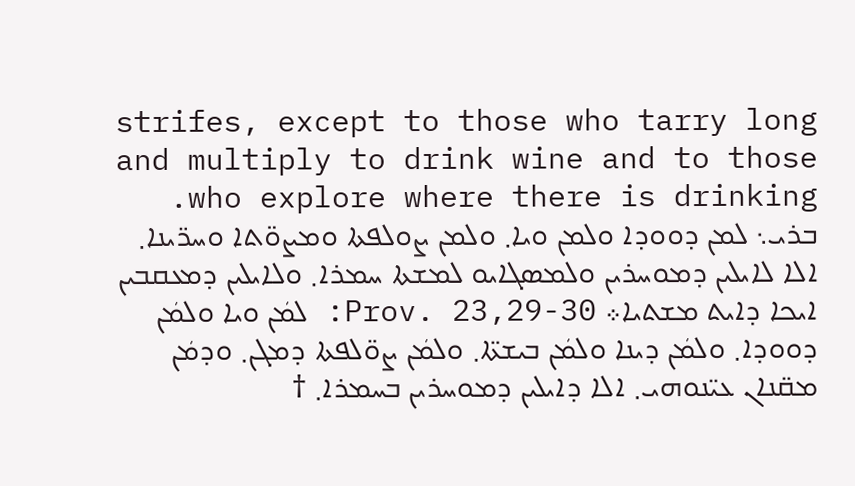strifes, except to those who tarry long and multiply to drink wine and to those who explore where there is drinking. ܒܪܝ܆ ܠܡܢ ܕܘܘܕܐ ܘܠܡܢ ܘܝܐ܂ ܘܠܡܢ ܨܘܠܦܬܐ ܘܡܨܘ̈ܬܐ ܘܚܪ̈ܝܢܐ܂ ܐܠܐ ܠܐܝܠܝܢ ܕܡܘܚܪܝܢ ܘܠܡܣܓܐܝܘ ܠܡܫܬܐ ܚܡܪܐ܂ ܘܠܐܝܠܝܢ ܕܡܥܩܒܝܢ ܐܝܟܐ ܕܐܝܬ ܡܫܬܝܐ܀ Prov. 23,29-30: ܠܡܿܢ ܘܝܐ ܘܠܡܿܢ ܕܘܘܕܐ܂ ܘܠܡܿܢ ܕܝܢܐ ܘܠܡܿܢ ܒܝܫܬ̈ܐ܂ ܘܠܡܿܢ ܨܘ̈ܠܦܬܐ ܕܡܓܢ܂ ܘܕܡܿܢ ܡܩ̈ܢܐܢ ܥܝ̈ܢܘܗܝ܂ ܐܠܐ ܕܐܝܠܝܢ ܕܡܘܚܪܝܢ ܒܚܡܪܐ܂ †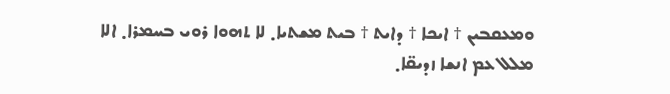ܘܡܥܩܒܝܢ † ܐܝܟܐ † ܕܐܝܬ † ܒܝܬ ܡܫܬܝܐ܂ ܠܐ ܬܗܘܐ ܪܘܝ ܒܚܡܪܐ܂ ܐܠܐ ܡܠܠ ܥܡ ܐܢܫܐ ܙܕܝܩ̈ܐ܂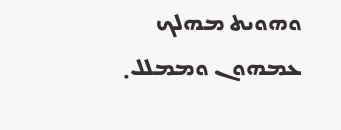ܘܗܘܝܬ ܡܗܠܟ ܥܡܗܘܢ ܘܡܡܠܠ܂